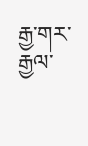རྒྱ་གར་རྒྱལ་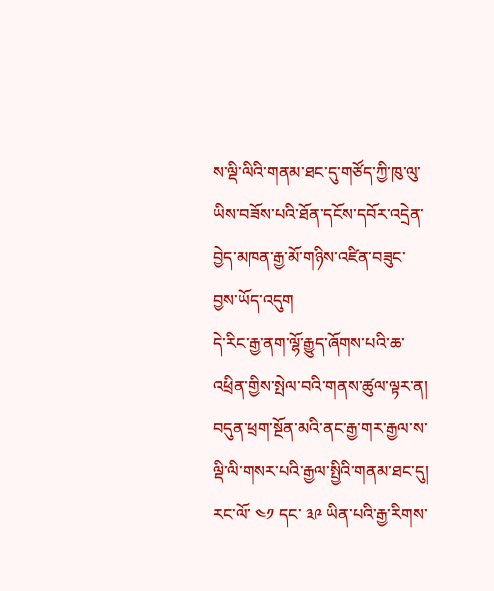ས་ལྡི་ལིའི་གནམ་ཐང་དུ་གཙོད་ཀྱི་ཁུ་ལུ་ཡིས་བཟོས་པའི་ཐོན་དངོས་དབོར་འདྲེན་བྱེད་མཁན་རྒྱ་མོ་གཉིས་འཛིན་བཟུང་བྱས་ཡོད་འདུག
དེ་རིང་རྒྱ་ནག་ལྷོ་རྒྱུད་ཞོགས་པའི་ཆ་འཕྲིན་གྱིས་སྤེལ་བའི་གནས་ཚུལ་ལྟར་ན། བདུན་ཕྲག་སྔོན་མའི་ནང་རྒྱ་གར་རྒྱལ་ས་ལྡི་ལི་གསར་པའི་རྒྱལ་སྤྱིའི་གནམ་ཐང་དུ། རང་ལོ་ ༤༡ དང་ ༣༩ ཡིན་པའི་རྒྱ་རིགས་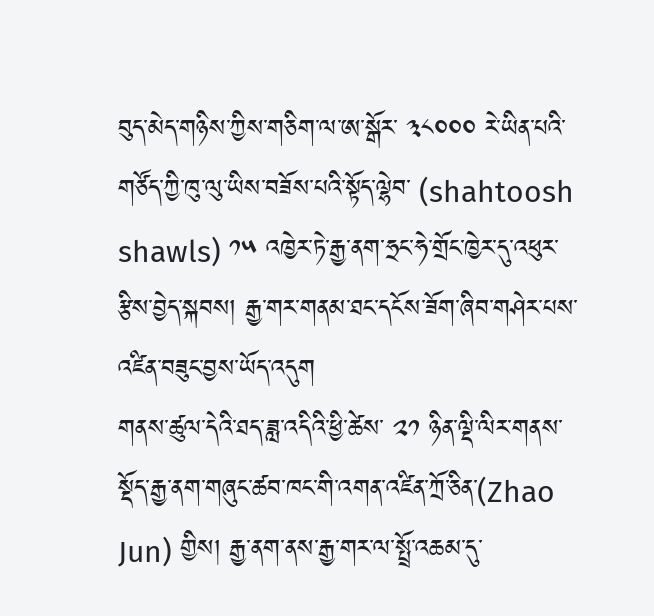བུད་མེད་གཉིས་ཀྱིས་གཅིག་ལ་ཨ་སྒོར་ ༣༨༠༠༠ རེ་ཡིན་པའི་གཙོད་ཀྱི་ཁུ་ལུ་ཡིས་བཟོས་པའི་སྟོད་ལྷེབ་ (shahtoosh shawls) ༡༥ འཁྱེར་ཏེ་རྒྱ་ནག་ཧྲང་ཧེ་གྲོང་ཁྱེར་དུ་འཕུར་རྩིས་བྱེད་སྐབས། རྒྱ་གར་གནམ་ཐང་དངོས་ཟོག་ཞིབ་གཤེར་པས་འཛིན་བཟུང་བྱས་ཡོད་འདུག
གནས་ཚུལ་དེའི་ཐད་ཟླ་འདིའི་ཕྱི་ཚེས་ ༢༡ ཉིན་ལྡི་ལིར་གནས་སྡོད་རྒྱ་ནག་གཞུང་ཚབ་ཁང་གི་འགན་འཛིན་ཀྲོ་ཅིན་(Zhao Jun) གྱིས། རྒྱ་ནག་ནས་རྒྱ་གར་ལ་སྤྲོ་འཆམ་དུ་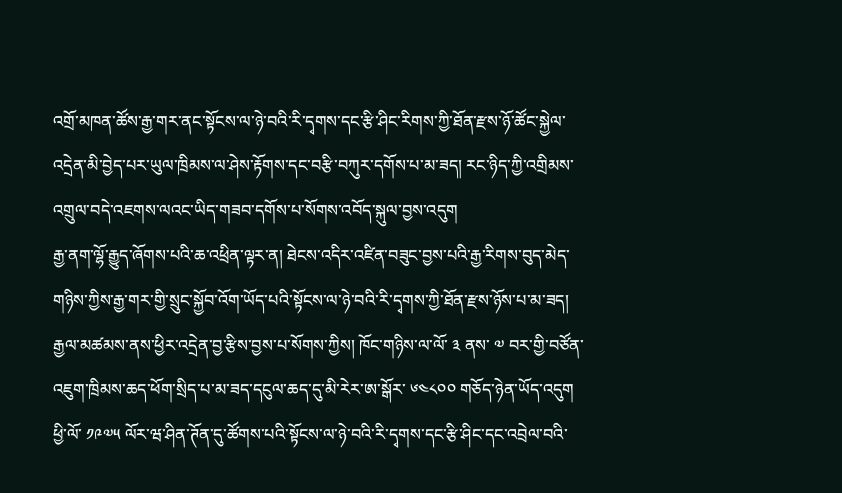འགྲོ་མཁན་ཚོས་རྒྱ་གར་ནང་སྟོངས་ལ་ཉེ་བའི་རི་དྭགས་དང་རྩི་ཤིང་རིགས་ཀྱི་ཐོན་རྫས་ཉོ་ཚོང་སྐྱེལ་འདྲེན་མི་བྱེད་པར་ཡུལ་ཁྲིམས་ལ་ཤེས་རྟོགས་དང་བརྩི་བཀུར་དགོས་པ་མ་ཟད། རང་ཉིད་ཀྱི་འགྲིམས་འགྲུལ་བདེ་འཇགས་ལའང་ཡིད་གཟབ་དགོས་པ་སོགས་འབོད་སྐུལ་བྱས་འདུག
རྒྱ་ནག་ལྷོ་རྒྱུད་ཞོགས་པའི་ཆ་འཕྲིན་ལྟར་ན། ཐེངས་འདིར་འཛིན་བཟུང་བྱས་པའི་རྒྱ་རིགས་བུད་མེད་གཉིས་ཀྱིས་རྒྱ་གར་གྱི་སྲུང་སྐྱོབ་འོག་ཡོད་པའི་སྟོངས་ལ་ཉེ་བའི་རི་དྭགས་ཀྱི་ཐོན་རྫས་ཉོས་པ་མ་ཟད། རྒྱལ་མཚམས་ནས་ཕྱིར་འདྲེན་བྱ་རྩིས་བྱས་པ་སོགས་ཀྱིས། ཁོང་གཉིས་ལ་ལོ་ ༣ ནས་ ༧ བར་གྱི་བཙོན་འཇུག་ཁྲིམས་ཆད་ཕོག་སྲིད་པ་མ་ཟད་དངུལ་ཆད་དུ་མི་རེར་ཨ་སྒོར་ ༦༤༨༠༠ གཅོད་ཉེན་ཡོད་འདུག
ཕྱི་ལོ་ ༡༩༧༥ ལོར་ཝ་ཤིན་ཊོན་དུ་ཚོགས་པའི་སྟོངས་ལ་ཉེ་བའི་རི་དྭགས་དང་རྩི་ཤིང་དང་འབྲེལ་བའི་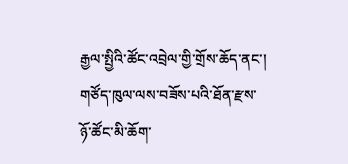རྒྱལ་སྤྱིའི་ཚོང་འབྲེལ་གྱི་གྲོས་ཆོད་ནང་། གཙོད་ཁུལ་ལས་བཟོས་པའི་ཐོན་རྫས་ཉོ་ཚོང་མི་ཆོག་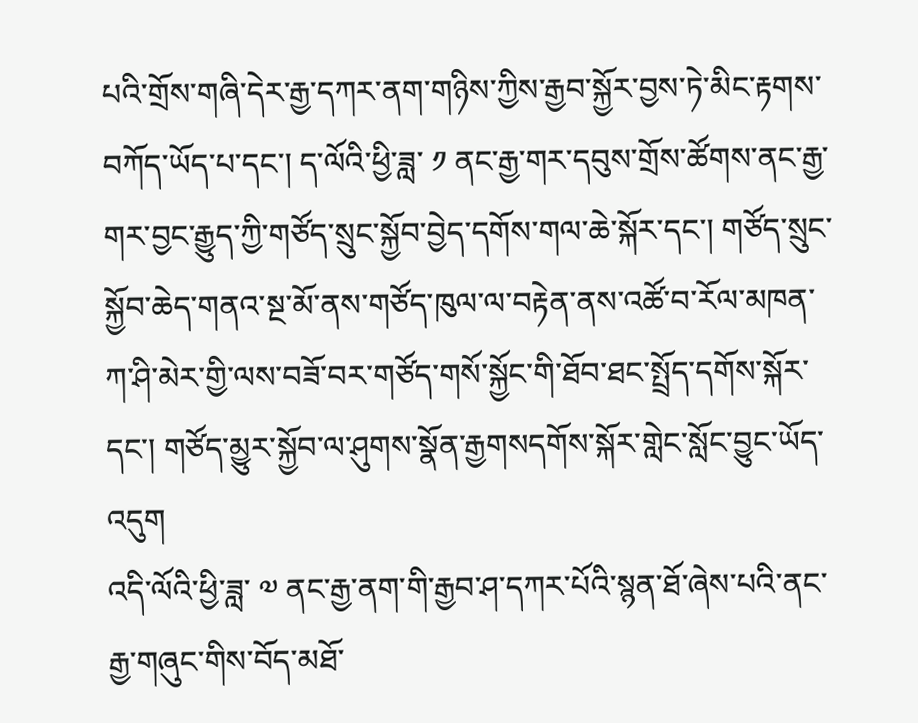པའི་གྲོས་གཞི་དེར་རྒྱ་དཀར་ནག་གཉིས་ཀྱིས་རྒྱབ་སྐྱོར་བྱས་ཏེ་མིང་རྟགས་བཀོད་ཡོད་པ་དང་། ད་ལོའི་ཕྱི་ཟླ་ ༡ ནང་རྒྱ་གར་དབུས་གྲོས་ཚོགས་ནང་རྒྱ་གར་བྱང་རྒྱུད་ཀྱི་གཙོད་སྲུང་སྐྱོབ་བྱེད་དགོས་གལ་ཆེ་སྐོར་དང་། གཙོད་སྲུང་སྐྱོབ་ཆེད་གནའ་སྔ་མོ་ནས་གཙོད་ཁུལ་ལ་བརྟེན་ནས་འཚོ་བ་རོལ་མཁན་ཀ་ཤི་མེར་གྱི་ལས་བཟོ་བར་གཙོད་གསོ་སྐྱོང་གི་ཐོབ་ཐང་སྤྲོད་དགོས་སྐོར་དང་། གཙོད་མྱུར་སྐྱོབ་ལ་ཤུགས་སྣོན་རྒྱགསདགོས་སྐོར་གླེང་སློང་བྱུང་ཡོད་འདུག
འདི་ལོའི་ཕྱི་ཟླ་ ༧ ནང་རྒྱ་ནག་གི་རྒྱབ་ཤ་དཀར་པོའི་སྙན་ཐོ་ཞེས་པའི་ནང་རྒྱ་གཞུང་གིས་བོད་མཐོ་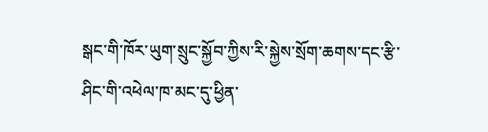སྒང་གི་ཁོར་ཡུག་སྲུང་སྐྱོབ་ཀྱིས་རི་སྐྱེས་སྲོག་ཆགས་དང་རྩི་ཤིང་གི་འཕེལ་ཁ་མང་དུ་ཕྱིན་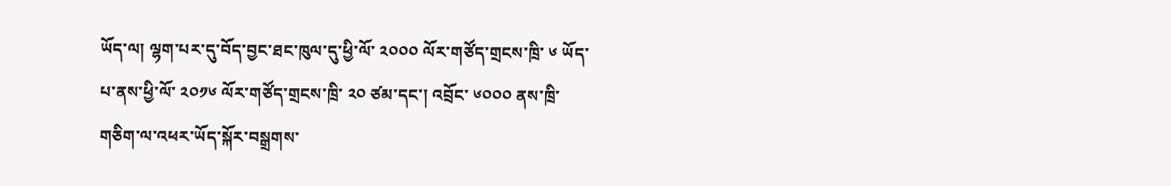ཡོད་ལ། ལྷག་པར་དུ་བོད་བྱང་ཐང་ཁུལ་དུ་ཕྱི་ལོ་ ༢༠༠༠ ལོར་གཙོད་གྲངས་ཁྲི་ ༦ ཡོད་པ་ནས་ཕྱི་ལོ་ ༢༠༡༦ ལོར་གཙོད་གྲངས་ཁྲི་ ༢༠ ཙམ་དང་། འབྲོང་ ༦༠༠༠ ནས་ཁྲི་གཅིག་ལ་འཕར་ཡོད་སྐོར་བསྒྲགས་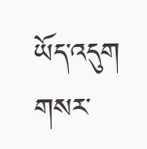ཡོད་འདུག
གསར་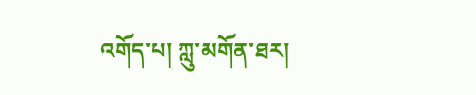འགོད་པ། ཀླུ་མགོན་ཐར།